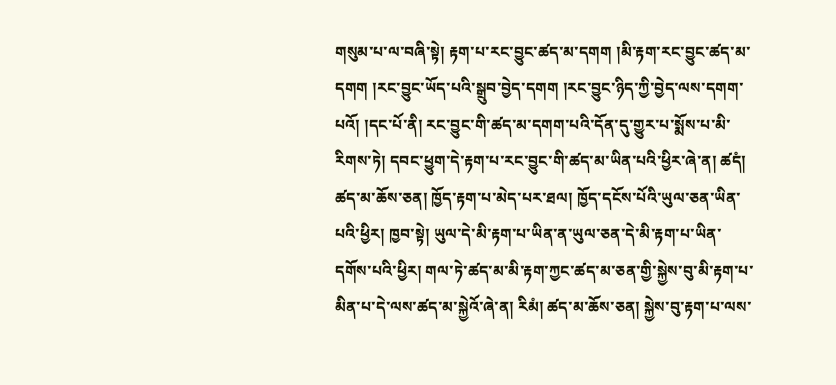གསུམ་པ་ལ་བཞི་སྟེ། རྟག་པ་རང་བྱུང་ཚད་མ་དགག །མི་རྟག་རང་བྱུང་ཚད་མ་དགག །རང་བྱུང་ཡོད་པའི་སྒྲུབ་བྱེད་དགག །རང་བྱུང་ཉིད་ཀྱི་བྱེད་ལས་དགག་པའོ། །དང་པོ་ནི། རང་བྱུང་གི་ཚད་མ་དགག་པའི་དོན་དུ་གྱུར་པ་སྨོས་པ་མི་རིགས་ཏེ། དབང་ཕྱུག་དེ་རྟག་པ་རང་བྱུང་གི་ཚད་མ་ཡིན་པའི་ཕྱིར་ཞེ་ན། ཚདཾ། ཚད་མ་ཆོས་ཅན། ཁྱོད་རྟག་པ་མེད་པར་ཐལ། ཁྱོད་དངོས་པོའི་ཡུལ་ཅན་ཡིན་པའི་ཕྱིར། ཁྱབ་སྟེ། ཡུལ་དེ་མི་རྟག་པ་ཡིན་ན་ཡུལ་ཅན་དེ་མི་རྟག་པ་ཡིན་དགོས་པའི་ཕྱིར། གལ་ཏེ་ཚད་མ་མི་རྟག་ཀྱང་ཚད་མ་ཅན་གྱི་སྐྱེས་བུ་མི་རྟག་པ་མིན་པ་དེ་ལས་ཚད་མ་སྐྱེའོ་ཞེ་ན། རིམཾ། ཚད་མ་ཆོས་ཅན། སྐྱེས་བུ་རྟག་པ་ལས་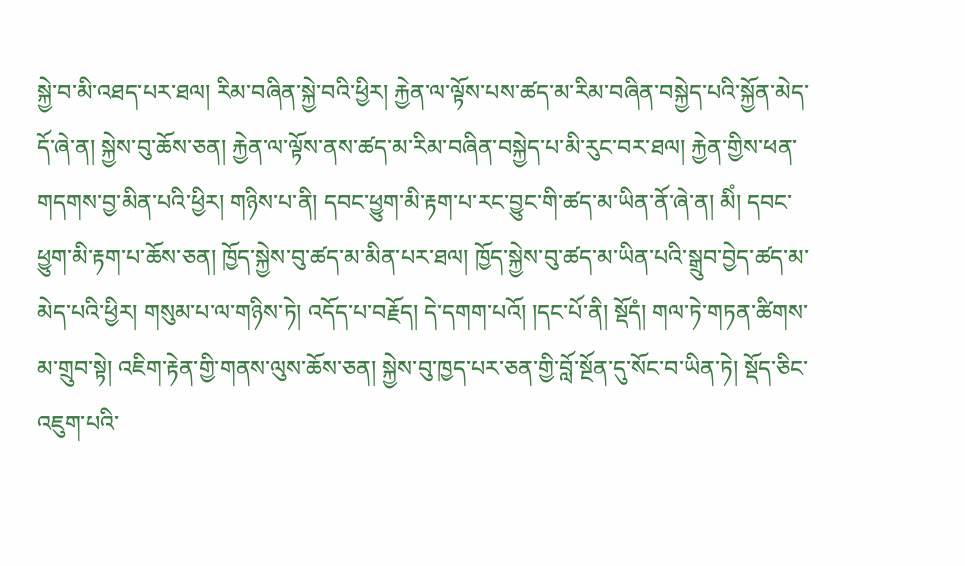སྐྱེ་བ་མི་འཐད་པར་ཐལ། རིམ་བཞིན་སྐྱེ་བའི་ཕྱིར། རྐྱེན་ལ་ལྟོས་པས་ཚད་མ་རིམ་བཞིན་བསྐྱེད་པའི་སྐྱོན་མེད་དོ་ཞེ་ན། སྐྱེས་བུ་ཆོས་ཅན། རྐྱེན་ལ་ལྟོས་ནས་ཚད་མ་རིམ་བཞིན་བསྐྱེད་པ་མི་རུང་བར་ཐལ། རྐྱེན་གྱིས་ཕན་གདགས་བྱ་མིན་པའི་ཕྱིར། གཉིས་པ་ནི། དབང་ཕྱུག་མི་རྟག་པ་རང་བྱུང་གི་ཚད་མ་ཡིན་ནོ་ཞེ་ན། མིཾ། དབང་ཕྱུག་མི་རྟག་པ་ཆོས་ཅན། ཁྱོད་སྐྱེས་བུ་ཚད་མ་མིན་པར་ཐལ། ཁྱོད་སྐྱེས་བུ་ཚད་མ་ཡིན་པའི་སྒྲུབ་བྱེད་ཚད་མ་མེད་པའི་ཕྱིར། གསུམ་པ་ལ་གཉིས་ཏེ། འདོད་པ་བརྗོད། དེ་དགག་པའོ། །དང་པོ་ནི། སྡོདཾ། གལ་ཏེ་གཏན་ཚིགས་མ་གྲུབ་སྟེ། འཇིག་རྟེན་གྱི་གནས་ལུས་ཆོས་ཅན། སྐྱེས་བུ་ཁྱད་པར་ཅན་གྱི་བློ་སྔོན་དུ་སོང་བ་ཡིན་ཏེ། སྡོད་ཅིང་འཇུག་པའི་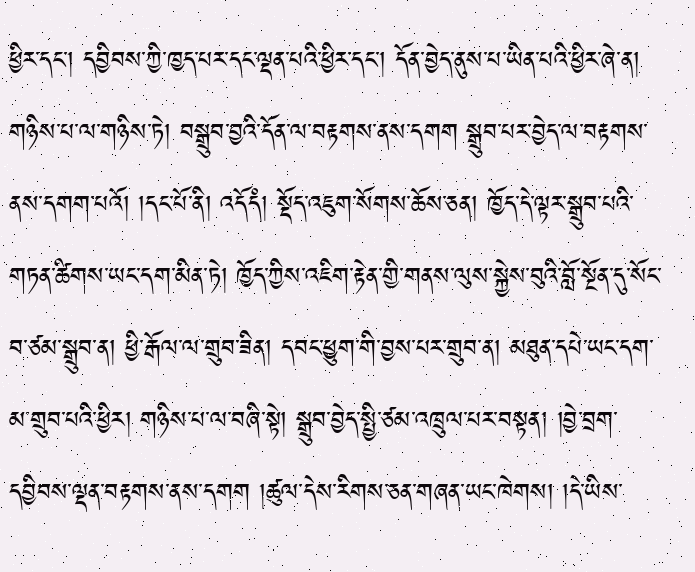ཕྱིར་དང་། དབྱིབས་ཀྱི་ཁྱད་པར་དང་ལྡན་པའི་ཕྱིར་དང་། དོན་བྱེད་ནུས་པ་ཡིན་པའི་ཕྱིར་ཞེ་ན། གཉིས་པ་ལ་གཉིས་ཏེ། བསྒྲུབ་བྱའི་དོན་ལ་བརྟགས་ནས་དགག སྒྲུབ་པར་བྱེད་ལ་བརྟགས་ནས་དགག་པའོ། །དང་པོ་ནི། འདོདཾ། སྡོད་འཇུག་སོགས་ཆོས་ཅན། ཁྱོད་དེ་ལྟར་སྒྲུབ་པའི་གཏན་ཚིགས་ཡང་དག་མིན་ཏེ། ཁྱོད་ཀྱིས་འཇིག་རྟེན་གྱི་གནས་ལུས་སྐྱེས་བུའི་བློ་སྔོན་དུ་སོང་བ་ཙམ་སྒྲུབ་ན། ཕྱི་རྒོལ་ལ་གྲུབ་ཟིན། དབང་ཕྱུག་གི་བྱས་པར་གྲུབ་ན། མཐུན་དཔེ་ཡང་དག་མ་གྲུབ་པའི་ཕྱིར། གཉིས་པ་ལ་བཞི་སྟེ། སྒྲུབ་བྱེད་སྤྱི་ཙམ་འཁྲུལ་པར་བསྟན། །བྱེ་བྲག་དབྱིབས་ལྡན་བརྟགས་ནས་དགག །ཚུལ་དེས་རིགས་ཅན་གཞན་ཡང་ཁེགས། །དེ་ཡིས་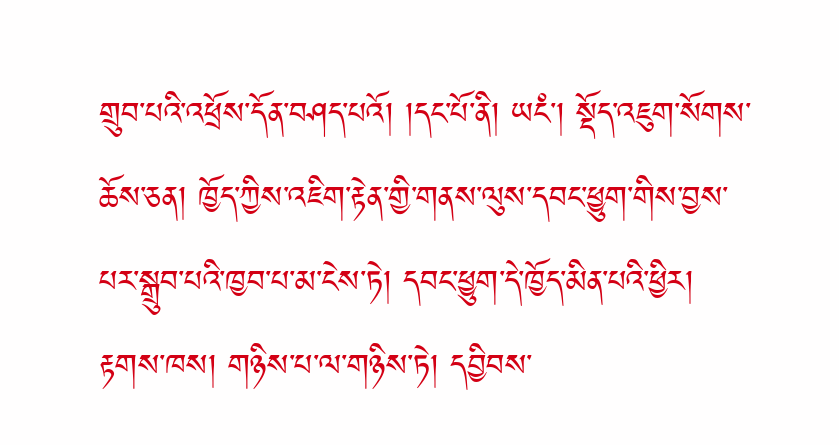གྲུབ་པའི་འཕྲོས་དོན་བཤད་པའོ། །དང་པོ་ནི། ཡངཾ་། སྡོད་འཇུག་སོགས་ཆོས་ཅན། ཁྱོད་ཀྱིས་འཇིག་རྟེན་གྱི་གནས་ལུས་དབང་ཕྱུག་གིས་བྱས་པར་སྒྲུབ་པའི་ཁྱབ་པ་མ་ངེས་ཏེ། དབང་ཕྱུག་དེ་ཁྱོད་མིན་པའི་ཕྱིར། རྟགས་ཁས། གཉིས་པ་ལ་གཉིས་ཏེ། དབྱིབས་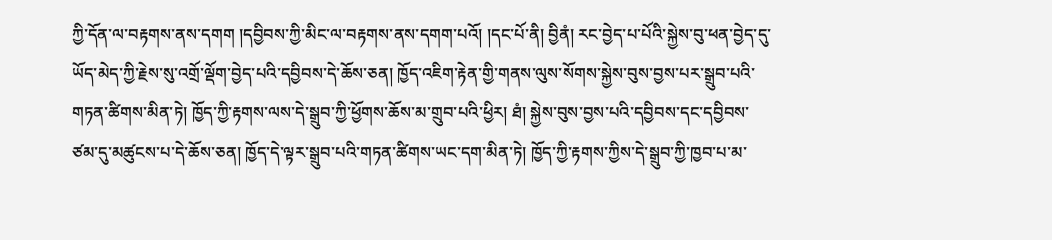ཀྱི་དོན་ལ་བརྟགས་ནས་དགག །དབྱིབས་ཀྱི་མིང་ལ་བརྟགས་ནས་དགག་པའོ། །དང་པོ་ནི། བྱིནཾ། རང་བྱེད་པ་པོའི་སྐྱེས་བུ་ཕན་བྱེད་དུ་ཡོད་མེད་ཀྱི་རྗེས་སུ་འགྲོ་ལྡོག་བྱེད་པའི་དབྱིབས་དེ་ཆོས་ཅན། ཁྱོད་འཇིག་རྟེན་གྱི་གནས་ལུས་སོགས་སྐྱེས་བུས་བྱས་པར་སྒྲུབ་པའི་གཏན་ཚིགས་མིན་ཏེ། ཁྱོད་ཀྱི་རྟགས་ལས་དེ་སྒྲུབ་ཀྱི་ཕྱོགས་ཆོས་མ་གྲུབ་པའི་ཕྱིར། ཐཾ། སྐྱེས་བུས་བྱས་པའི་དབྱིབས་དང་དབྱིབས་ཙམ་དུ་མཚུངས་པ་དེ་ཆོས་ཅན། ཁྱོད་དེ་ལྟར་སྒྲུབ་པའི་གཏན་ཚིགས་ཡང་དག་མིན་ཏེ། ཁྱོད་ཀྱི་རྟགས་ཀྱིས་དེ་སྒྲུབ་ཀྱི་ཁྱབ་པ་མ་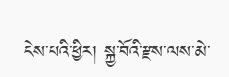ངེས་པའི་ཕྱིར། སྐྱ་བོའི་རྫས་ལས་མེ་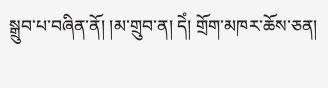སྒྲུབ་པ་བཞིན་ནོ། །མ་གྲུབ་ན། དེཾ། གྲོག་མཁར་ཆོས་ཅན།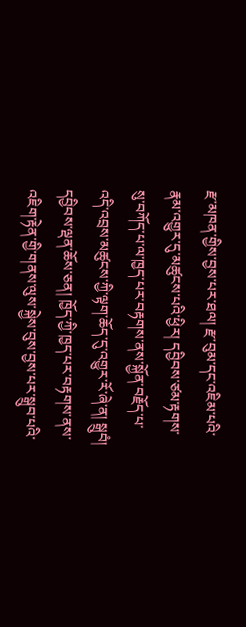རྫ་མཁན་གྱིས་བྱས་པར་ཐལ། རྫ་བུམ་དང་འཇིམ་པའི་རྣམ་འགྱུར་དུ་མཚུངས་པའི་ཕྱིར། དབྱིབས་ཙམ་རྟགས་སུ་བཀོད་པ་ལ་ཁྱད་པར་བརྟགས་ནས་སྐྱོན་བརྗོད་པ་འདི་འབྲས་མཚུངས་ཀྱི་ལྟག་ཆོད་དུ་འགྱུར་རོ་ཞེ་ན། སྒྲུབཾ། དབྱིབས་ལྡན་ཆོས་ཅན། ཁྱོད་ཀྱི་ཁྱད་པར་བརྟགས་ནས་འཇིག་རྟེན་གྱི་གནས་ལུས་སྐྱེས་བུས་བྱས་པར་སྒྲུབ་པའི་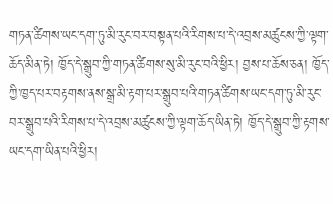གཏན་ཚིགས་ཡང་དག་ཏུ་མི་རུང་བར་བསྟན་པའི་རིགས་པ་དེ་འབྲས་མཚུངས་ཀྱི་ལྟག་ཆོད་མིན་ཏེ། ཁྱོད་དེ་སྒྲུབ་ཀྱི་གཏན་ཚིགས་སུ་མི་རུང་བའི་ཕྱིར། བྱས་པ་ཆོས་ཅན། ཁྱོད་ཀྱི་ཁྱད་པར་བརྟགས་ནས་སྒྲ་མི་རྟག་པར་སྒྲུབ་པའི་གཏན་ཚིགས་ཡང་དག་ཏུ་མི་རུང་བར་སྒྲུབ་པའི་རིགས་པ་དེ་འབྲས་མཚུངས་ཀྱི་ལྟག་ཆོད་ཡིན་ཏེ། ཁྱོད་དེ་སྒྲུབ་ཀྱི་རྟགས་ཡང་དག་ཡིན་པའི་ཕྱིར།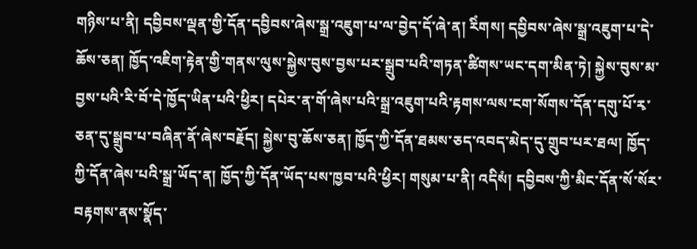གཉིས་པ་ནི། དབྱིབས་ལྡན་གྱི་དོན་དབྱིབས་ཞེས་སྒྲ་འཇུག་པ་ལ་བྱེད་དོ་ཞེ་ན། རིཾགས། དབྱིབས་ཞེས་སྒྲ་འཇུག་པ་དེ་ཆོས་ཅན། ཁྱོད་འཇིག་རྟེན་གྱི་གནས་ལུས་སྐྱེས་བུས་བྱས་པར་སྒྲུབ་པའི་གཏན་ཚིགས་ཡང་དག་མིན་ཏེ། སྐྱེས་བུས་མ་བྱས་པའི་རི་བོ་དེ་ཁྱོད་ཡིན་པའི་ཕྱིར། དཔེར་ན་གོ་ཞེས་པའི་སྒྲ་འཇུག་པའི་རྟགས་ལས་ངག་སོགས་དོན་དགུ་པོ་རྭ་ཅན་དུ་སྒྲུབ་པ་བཞིན་ནོ་ཞེས་བརྗོད། སྐྱེས་བུ་ཆོས་ཅན། ཁྱོད་ཀྱི་དོན་ཐམས་ཅད་འབད་མེད་དུ་གྲུབ་པར་ཐལ། ཁྱོད་ཀྱི་དོན་ཞེས་པའི་སྒྲ་ཡོད་ན། ཁྱོད་ཀྱི་དོན་ཡོད་པས་ཁྱབ་པའི་ཕྱིར། གསུམ་པ་ནི། འདིསཾ། དབྱིབས་ཀྱི་མིང་དོན་སོ་སོར་བརྟགས་ནས་སྣོད་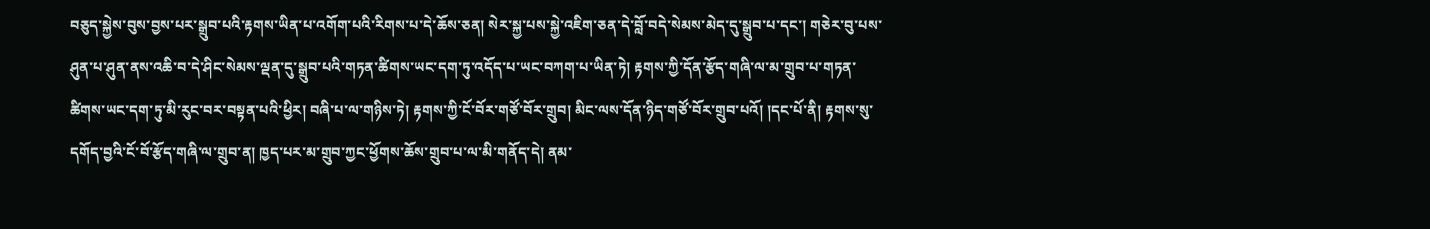བཅུད་སྐྱེས་བུས་བྱས་པར་སྒྲུབ་པའི་རྟགས་ཡིན་པ་འགོག་པའི་རིགས་པ་དེ་ཆོས་ཅན། སེར་སྐྱ་པས་སྐྱེ་འཇིག་ཅན་དེ་བློ་བདེ་སེམས་མེད་དུ་སྒྲུབ་པ་དང་། གཅེར་བུ་པས་ཤུན་པ་ཤུན་ནས་འཆི་བ་དེ་ཤིང་སེམས་ལྡན་དུ་སྒྲུབ་པའི་གཏན་ཚིགས་ཡང་དག་ཏུ་འདོད་པ་ཡང་བཀག་པ་ཡིན་ཏེ། རྟགས་ཀྱི་དོན་རྩོད་གཞི་ལ་མ་གྲུབ་པ་གཏན་ཚིགས་ཡང་དག་ཏུ་མི་རུང་བར་བསྟན་པའི་ཕྱིར། བཞི་པ་ལ་གཉིས་ཏེ། རྟགས་ཀྱི་ངོ་བོར་གཙོ་བོར་གྲུབ། མིང་ལས་དོན་ཉིད་གཙོ་བོར་གྲུབ་པའོ། །དང་པོ་ནི། རྟགས་སུ་དགོད་བྱའི་ངོ་བོ་རྩོད་གཞི་ལ་གྲུབ་ན། ཁྱད་པར་མ་གྲུབ་ཀྱང་ཕྱོགས་ཆོས་གྲུབ་པ་ལ་མི་གནོད་དེ། ནམ་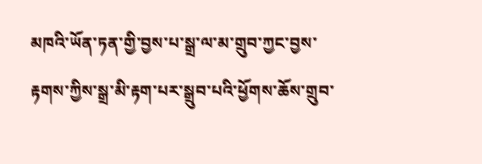མཁའི་ཡོན་ཏན་གྱི་བྱས་པ་སྒྲ་ལ་མ་གྲུབ་ཀྱང་བྱས་རྟགས་ཀྱིས་སྒྲ་མི་རྟག་པར་སྒྲུབ་པའི་ཕྱོགས་ཆོས་གྲུབ་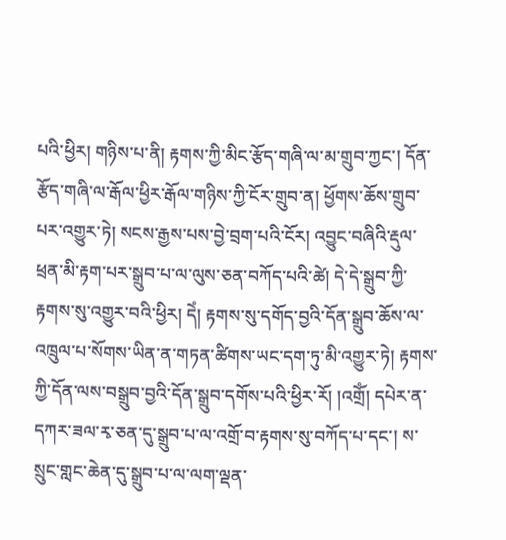པའི་ཕྱིར། གཉིས་པ་ནི། རྟགས་ཀྱི་མིང་རྩོད་གཞི་ལ་མ་གྲུབ་ཀྱང་། དོན་རྩོད་གཞི་ལ་རྒོལ་ཕྱིར་རྒོལ་གཉིས་ཀྱི་ངོར་གྲུབ་ན། ཕྱོགས་ཆོས་གྲུབ་པར་འགྱུར་ཏེ། སངས་རྒྱས་པས་བྱེ་བྲག་པའི་ངོར། འབྱུང་བཞིའི་རྡུལ་ཕྲན་མི་རྟག་པར་སྒྲུབ་པ་ལ་ལུས་ཅན་བཀོད་པའི་ཚེ། དེ་དེ་སྒྲུབ་ཀྱི་རྟགས་སུ་འགྱུར་བའི་ཕྱིར། དེཾ། རྟགས་སུ་དགོད་བྱའི་དོན་སྒྲུབ་ཆོས་ལ་འཁྲུལ་པ་སོགས་ཡིན་ན་གཏན་ཚིགས་ཡང་དག་ཏུ་མི་འགྱུར་ཏེ། རྟགས་ཀྱི་དོན་ལས་བསྒྲུབ་བྱའི་དོན་སྒྲུབ་དགོས་པའི་ཕྱིར་རོ། །འགྲོཾ། དཔེར་ན་དཀར་ཟལ་རྭ་ཅན་དུ་སྒྲུབ་པ་ལ་འགྲོ་བ་རྟགས་སུ་བཀོད་པ་དང་། ས་སྲུང་གླང་ཆེན་དུ་སྒྲུབ་པ་ལ་ལག་ལྡན་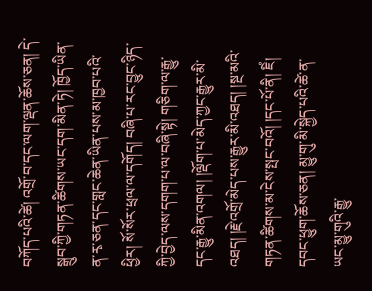བཀོད་པའི་ཚེ། འགྲོ་བ་དང་ལག་ལྡན་ཆོས་ཅན། དེ་སྒྲུབ་ཀྱི་གཏན་ཚིགས་ཡང་དག་མིན་ཏེ། ཁྱོད་ཡིན་ན་རྭ་ཅན་དང་གླང་ཆེན་ཡིན་པས་མ་ཁྱབ་པའི་ཕྱིར། སོ་སོར་ཕྲལ་ལ་དགོད། བཞི་པ་རང་བྱུང་ཉིད་ཀྱི་བྱེད་ལས་དགག་པ་ལ་བཞི་སྟེ། གཅིག་ལ་རྒྱུ་དང་རྒྱུ་མིན་འགལ། །ལྡོག་པ་མེད་ཀྱང་རྒྱུར་མི་འཐད། །རྗེ་འགྲོ་མེད་པས་རྒྱུར་མི་འཐད། །སྔ་མའི་གཏན་ཚིགས་མ་ངེས་སྤང་བའོ། །དང་པོ་ནི། ཇིཾ། དབང་ཕྱུག་ཆོས་ཅན། མྱུ་གུ་མི་སྐྱེད་པའི་ཚེ་ན་ཡང་མྱུ་གུའི་རྒྱུ་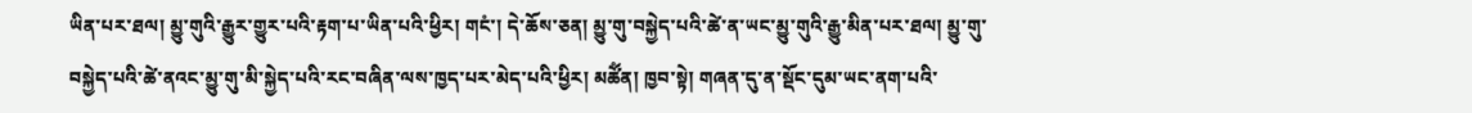ཡིན་པར་ཐལ། མྱུ་གུའི་རྒྱུར་གྱུར་པའི་རྟག་པ་ཡིན་པའི་ཕྱིར། གངཾ་། དེ་ཆོས་ཅན། མྱུ་གུ་བསྐྱེད་པའི་ཚེ་ན་ཡང་མྱུ་གུའི་རྒྱུ་མིན་པར་ཐལ། མྱུ་གུ་བསྐྱེད་པའི་ཚེ་ནའང་མྱུ་གུ་མི་སྐྱེད་པའི་རང་བཞིན་ལས་ཁྱད་པར་མེད་པའི་ཕྱིར། མཚོཾན། ཁྱབ་སྟེ། གཞན་དུ་ན་སྡོང་དུམ་ཡང་ནག་པའི་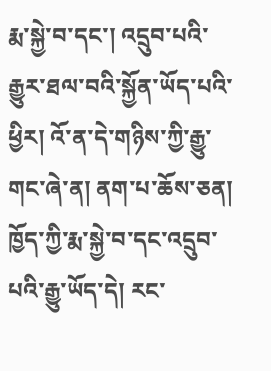རྨ་སྐྱེ་བ་དང་། འདྲུབ་པའི་རྒྱུར་ཐལ་བའི་སྐྱོན་ཡོད་པའི་ཕྱིར། འོ་ན་དེ་གཉིས་ཀྱི་རྒྱུ་གང་ཞེ་ན། ནག་པ་ཆོས་ཅན། ཁྱོད་ཀྱི་རྨ་སྐྱེ་བ་དང་འདྲུབ་པའི་རྒྱུ་ཡོད་དེ། རང་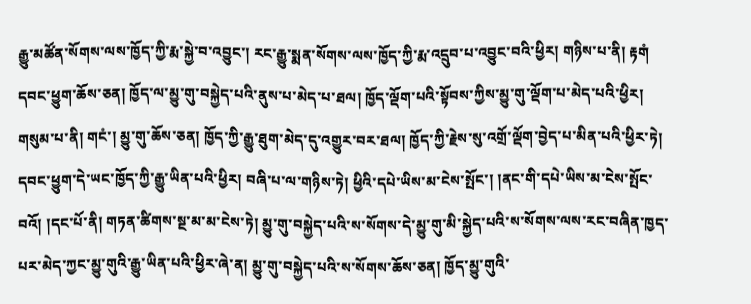རྒྱུ་མཚོན་སོགས་ལས་ཁྱོད་ཀྱི་རྨ་སྐྱེ་བ་འབྱུང་། རང་རྒྱུ་སྨན་སོགས་ལས་ཁྱོད་ཀྱི་རྨ་འདྲུབ་པ་འབྱུང་བའི་ཕྱིར། གཉིས་པ་ནི། རྟགཾ དབང་ཕྱུག་ཆོས་ཅན། ཁྱོད་ལ་མྱུ་གུ་བསྐྱེད་པའི་ནུས་པ་མེད་པ་ཐལ། ཁྱོད་ལྡོག་པའི་སྟོབས་ཀྱིས་མྱུ་གུ་ལྡོག་པ་མེད་པའི་ཕྱིར། གསུམ་པ་ནི། གངཾ་། མྱུ་གུ་ཆོས་ཅན། ཁྱོད་ཀྱི་རྒྱུ་ཐུག་མེད་དུ་འགྱུར་བར་ཐལ། ཁྱོད་ཀྱི་རྗེས་སུ་འགྲོ་ལྡོག་བྱེད་པ་མིན་པའི་ཕྱིར་ཏེ། དབང་ཕྱུག་དེ་ཡང་ཁྱོད་ཀྱི་རྒྱུ་ཡིན་པའི་ཕྱིར། བཞི་པ་ལ་གཉིས་ཏེ། ཕྱིའི་དཔེ་ཡིས་མ་ངེས་སྤོང་། །ནང་གི་དཔེ་ཡིས་མ་ངེས་སྤོང་བའོ། །དང་པོ་ནི། གཏན་ཚིགས་སྔ་མ་མ་ངེས་ཏེ། མྱུ་གུ་བསྐྱེད་པའི་ས་སོགས་དེ་མྱུ་གུ་མི་སྐྱེད་པའི་ས་སོགས་ལས་རང་བཞིན་ཁྱད་པར་མེད་ཀྱང་མྱུ་གུའི་རྒྱུ་ཡིན་པའི་ཕྱིར་ཞེ་ན། མྱུ་གུ་བསྐྱེད་པའི་ས་སོགས་ཆོས་ཅན། ཁྱོད་མྱུ་གུའི་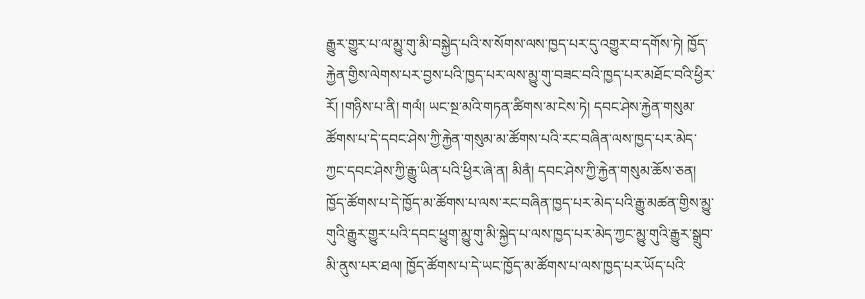རྒྱུར་གྱུར་པ་ལ་མྱུ་གུ་མི་བསྐྱེད་པའི་ས་སོགས་ལས་ཁྱད་པར་དུ་འགྱུར་བ་དགོས་ཏེ། ཁྱོད་རྐྱེན་གྱིས་ལེགས་པར་བྱས་པའི་ཁྱད་པར་ལས་མྱུ་གུ་བཟང་བའི་ཁྱད་པར་མཐོང་བའི་ཕྱིར་རོ། །གཉིས་པ་ནི། གལཾ། ཡང་སྔ་མའི་གཏན་ཚིགས་མ་ངེས་ཏེ། དབང་ཤེས་རྐྱེན་གསུམ་ཚོགས་པ་དེ་དབང་ཤེས་ཀྱི་རྐྱེན་གསུམ་མ་ཚོགས་པའི་རང་བཞིན་ལས་ཁྱད་པར་མེད་ཀྱང་དབང་ཤེས་ཀྱི་རྒྱུ་ཡིན་པའི་ཕྱིར་ཞེ་ན། མིནཾ། དབང་ཤེས་ཀྱི་རྐྱེན་གསུམ་ཆོས་ཅན། ཁྱོད་ཚོགས་པ་དེ་ཁྱོད་མ་ཚོགས་པ་ལས་རང་བཞིན་ཁྱད་པར་མེད་པའི་རྒྱུ་མཚན་གྱིས་མྱུ་གུའི་རྒྱུར་གྱུར་པའི་དབང་ཕྱུག་མྱུ་གུ་མི་སྐྱེད་པ་ལས་ཁྱད་པར་མེད་ཀྱང་མྱུ་གུའི་རྒྱུར་སྒྲུབ་མི་ནུས་པར་ཐལ། ཁྱོད་ཚོགས་པ་དེ་ཡང་ཁྱོད་མ་ཚོགས་པ་ལས་ཁྱད་པར་ཡོད་པའི་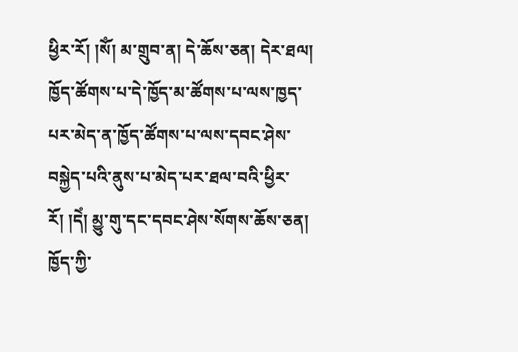ཕྱིར་རོ། །སོཾ། མ་གྲུབ་ན། དེ་ཆོས་ཅན། དེར་ཐལ། ཁྱོད་ཚོགས་པ་དེ་ཁྱོད་མ་ཚོགས་པ་ལས་ཁྱད་པར་མེད་ན་ཁྱོད་ཚོགས་པ་ལས་དབང་ཤེས་བསྐྱེད་པའི་ནུས་པ་མེད་པར་ཐལ་བའི་ཕྱིར་རོ། །དེཾ། མྱུ་གུ་དང་དབང་ཤེས་སོགས་ཆོས་ཅན། ཁྱོད་ཀྱི་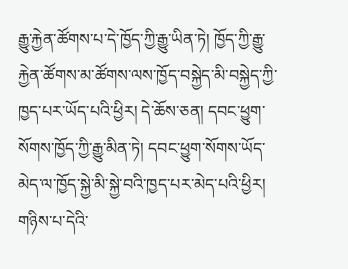རྒྱུ་རྐྱེན་ཚོགས་པ་དེ་ཁྱོད་ཀྱི་རྒྱུ་ཡིན་ཏེ། ཁྱོད་ཀྱི་རྒྱུ་རྐྱེན་ཚོགས་མ་ཚོགས་ལས་ཁྱོད་བསྐྱེད་མི་བསྐྱེད་ཀྱི་ཁྱད་པར་ཡོད་པའི་ཕྱིར། དེ་ཆོས་ཅན། དབང་ཕྱུག་སོགས་ཁྱོད་ཀྱི་རྒྱུ་མིན་ཏེ། དབང་ཕྱུག་སོགས་ཡོད་མེད་ལ་ཁྱོད་སྐྱེ་མི་སྐྱེ་བའི་ཁྱད་པར་མེད་པའི་ཕྱིར། གཉིས་པ་དེའི་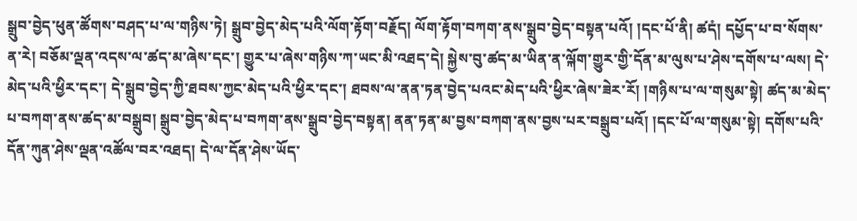སྒྲུབ་བྱེད་ཕུན་ཚོགས་བཤད་པ་ལ་གཉིས་ཏེ། སྒྲུབ་བྱེད་མེད་པའི་ལོག་རྟོག་བརྗོད། ལོག་རྟོག་བཀག་ནས་སྒྲུབ་བྱེད་བསྟན་པའོ། །དང་པོ་ནི། ཚདཾ། དཔྱོད་པ་བ་སོགས་ན་རེ། བཅོམ་ལྡན་འདས་ལ་ཚད་མ་ཞེས་དང་། གྱུར་པ་ཞེས་གཉིས་ཀ་ཡང་མི་འཐད་དེ། སྐྱེས་བུ་ཚད་མ་ཡིན་ན་ལྐོག་གྱུར་གྱི་དོན་མ་ལུས་པ་ཤེས་དགོས་པ་ལས། དེ་མེད་པའི་ཕྱིར་དང་། དེ་སྒྲུབ་བྱེད་ཀྱི་ཐབས་ཀྱང་མེད་པའི་ཕྱིར་དང་། ཐབས་ལ་ནན་ཏན་བྱེད་པའང་མེད་པའི་ཕྱིར་ཞེས་ཟེར་རོ། །གཉིས་པ་ལ་གསུམ་སྟེ། ཚད་མ་མེད་པ་བཀག་ནས་ཚད་མ་བསྒྲུབ། སྒྲུབ་བྱེད་མེད་པ་བཀག་ནས་སྒྲུབ་བྱེད་བསྟན། ནན་ཏན་མ་བྱས་བཀག་ནས་བྱས་པར་བསྒྲུབ་པའོ། །དང་པོ་ལ་གསུམ་སྟེ། དགོས་པའི་དོན་ཀུན་ཤེས་ལྡན་འཚོལ་བར་འཐད། དེ་ལ་དོན་ཤེས་ཡོད་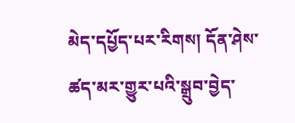མེད་དཔྱོད་པར་རིགས། དོན་ཤེས་ཚད་མར་གྱུར་པའི་སྒྲུབ་བྱེད་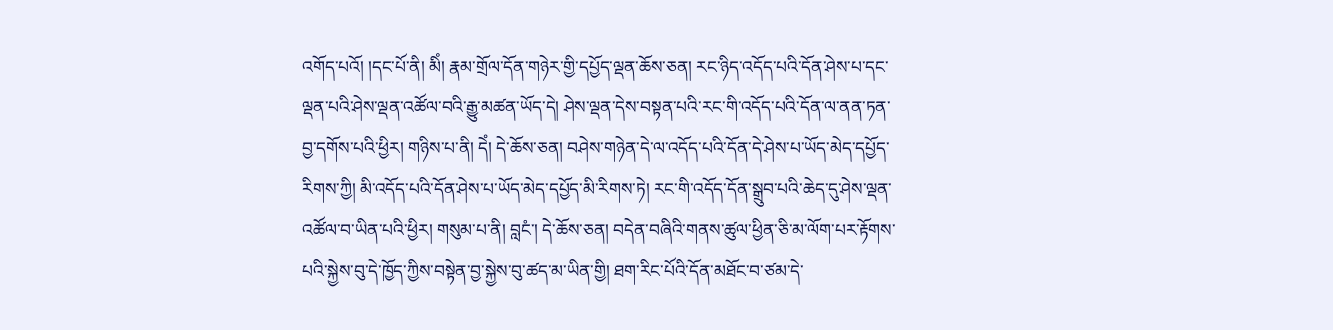འགོད་པའོ། །དང་པོ་ནི། མིཾ། རྣམ་གྲོལ་དོན་གཉེར་གྱི་དཔྱོད་ལྡན་ཆོས་ཅན། རང་ཉིད་འདོད་པའི་དོན་ཤེས་པ་དང་ལྡན་པའི་ཤེས་ལྡན་འཚོལ་བའི་རྒྱུ་མཚན་ཡོད་དེ། ཤེས་ལྡན་དེས་བསྟན་པའི་རང་གི་འདོད་པའི་དོན་ལ་ནན་ཏན་བྱ་དགོས་པའི་ཕྱིར། གཉིས་པ་ནི། དེཾ། དེ་ཆོས་ཅན། བཤེས་གཉེན་དེ་ལ་འདོད་པའི་དོན་དེ་ཤེས་པ་ཡོད་མེད་དཔྱོད་རིགས་ཀྱི། མི་འདོད་པའི་དོན་ཤེས་པ་ཡོད་མེད་དཔྱོད་མི་རིགས་ཏེ། རང་གི་འདོད་དོན་སྒྲུབ་པའི་ཆེད་དུ་ཤེས་ལྡན་འཚོལ་བ་ཡིན་པའི་ཕྱིར། གསུམ་པ་ནི། བླངཾ་། དེ་ཆོས་ཅན། བདེན་བཞིའི་གནས་ཚུལ་ཕྱིན་ཅི་མ་ལོག་པར་རྟོགས་པའི་སྐྱེས་བུ་དེ་ཁྱོད་ཀྱིས་བསྟེན་བྱ་སྐྱེས་བུ་ཚད་མ་ཡིན་གྱི། ཐག་རིང་པོའི་དོན་མཐོང་བ་ཙམ་དེ་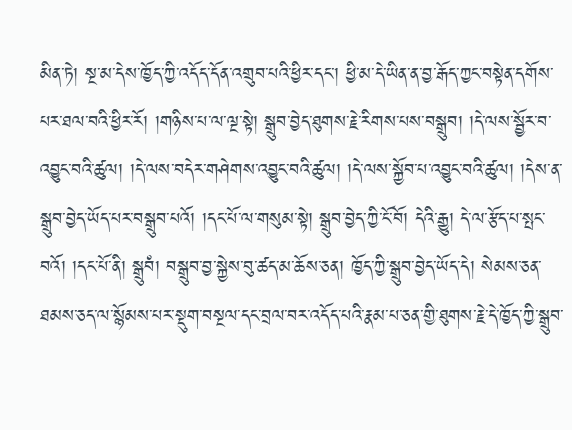མིན་ཏེ། སྔ་མ་དེས་ཁྱོད་ཀྱི་འདོད་དོན་འགྲུབ་པའི་ཕྱིར་དང་། ཕྱི་མ་དེ་ཡིན་ན་བྱ་རྒོད་ཀྱང་བསྟེན་དགོས་པར་ཐལ་བའི་ཕྱིར་རོ། །གཉིས་པ་ལ་ལྔ་སྟེ། སྒྲུབ་བྱེད་ཐུགས་རྗེ་རིགས་པས་བསྒྲུབ། །དེ་ལས་སྦྱོར་བ་འབྱུང་བའི་ཚུལ། །དེ་ལས་བདེར་གཤེགས་འབྱུང་བའི་ཚུལ། །དེ་ལས་སྐྱོབ་པ་འབྱུང་བའི་ཚུལ། །དེས་ན་སྒྲུབ་བྱེད་ཡོད་པར་བསྒྲུབ་པའོ། །དང་པོ་ལ་གསུམ་སྟེ། སྒྲུབ་བྱེད་ཀྱི་ངོ་བོ། དེའི་རྒྱུ། དེ་ལ་རྩོད་པ་སྤང་བའོ། །དང་པོ་ནི། སྒྲུབཾ། བསྒྲུབ་བྱ་སྐྱེས་བུ་ཚད་མ་ཆོས་ཅན། ཁྱོད་ཀྱི་སྒྲུབ་བྱེད་ཡོད་དེ། སེམས་ཅན་ཐམས་ཅད་ལ་སྙོམས་པར་སྡུག་བསྔལ་དང་བྲལ་བར་འདོད་པའི་རྣམ་པ་ཅན་གྱི་ཐུགས་རྗེ་དེ་ཁྱོད་ཀྱི་སྒྲུབ་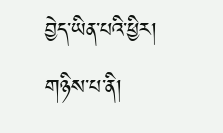བྱེད་ཡིན་པའི་ཕྱིར། གཉིས་པ་ནི།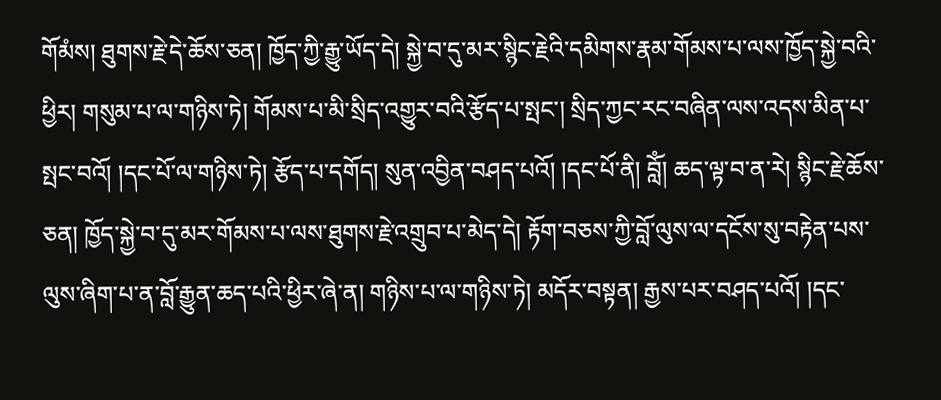གོམཾས། ཐུགས་རྗེ་དེ་ཆོས་ཅན། ཁྱོད་ཀྱི་རྒྱུ་ཡོད་དེ། སྐྱེ་བ་དུ་མར་སྙིང་རྗེའི་དམིགས་རྣམ་གོམས་པ་ལས་ཁྱོད་སྐྱེ་བའི་ཕྱིར། གསུམ་པ་ལ་གཉིས་ཏེ། གོམས་པ་མི་སྲིད་འགྱུར་བའི་རྩོད་པ་སྤང་། སྲིད་ཀྱང་རང་བཞིན་ལས་འདས་མིན་པ་སྤང་བའོ། །དང་པོ་ལ་གཉིས་ཏེ། རྩོད་པ་དགོད། སུན་འབྱིན་བཤད་པའོ། །དང་པོ་ནི། བློཾ། ཆད་ལྟ་བ་ན་རེ། སྙིང་རྗེ་ཆོས་ཅན། ཁྱོད་སྐྱེ་བ་དུ་མར་གོམས་པ་ལས་ཐུགས་རྗེ་འགྲུབ་པ་མེད་དེ། རྟོག་བཅས་ཀྱི་བློ་ལུས་ལ་དངོས་སུ་བརྟེན་པས་ལུས་ཞིག་པ་ན་བློ་རྒྱུན་ཆད་པའི་ཕྱིར་ཞེ་ན། གཉིས་པ་ལ་གཉིས་ཏེ། མདོར་བསྟན། རྒྱས་པར་བཤད་པའོ། །དང་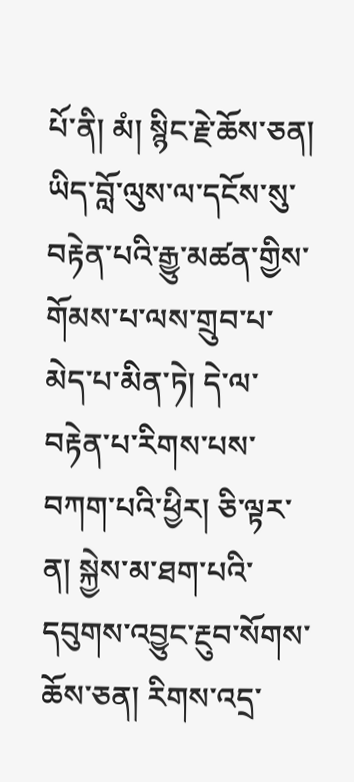པོ་ནི། མཾ། སྙིང་རྗེ་ཆོས་ཅན། ཡིད་བློ་ལུས་ལ་དངོས་སུ་བརྟེན་པའི་རྒྱུ་མཚན་གྱིས་གོམས་པ་ལས་གྲུབ་པ་མེད་པ་མིན་ཏེ། དེ་ལ་བརྟེན་པ་རིགས་པས་བཀག་པའི་ཕྱིར། ཅི་ལྟར་ན། སྐྱེས་མ་ཐག་པའི་དབུགས་འབྱུང་རྔུབ་སོགས་ཆོས་ཅན། རིགས་འདྲ་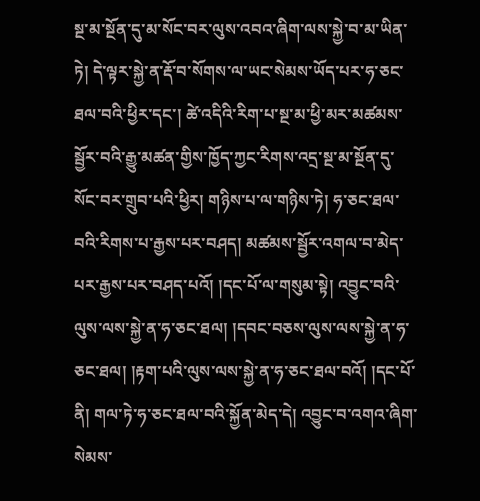སྔ་མ་སྔོན་དུ་མ་སོང་བར་ལུས་འབའ་ཞིག་ལས་སྐྱེ་བ་མ་ཡིན་ཏེ། དེ་ལྟར་སྐྱེ་ན་རྡོ་བ་སོགས་ལ་ཡང་སེམས་ཡོད་པར་ཧ་ཅང་ཐལ་བའི་ཕྱིར་དང་། ཚེ་འདིའི་རིག་པ་སྔ་མ་ཕྱི་མར་མཚམས་སྦྱོར་བའི་རྒྱུ་མཚན་གྱིས་ཁྱོད་ཀྱང་རིགས་འདྲ་སྔ་མ་སྔོན་དུ་སོང་བར་གྲུབ་པའི་ཕྱིར། གཉིས་པ་ལ་གཉིས་ཏེ། ཧ་ཅང་ཐལ་བའི་རིགས་པ་རྒྱས་པར་བཤད། མཚམས་སྦྱོར་འགལ་བ་མེད་པར་རྒྱས་པར་བཤད་པའོ། །དང་པོ་ལ་གསུམ་སྟེ། འབྱུང་བའི་ལུས་ལས་སྐྱེ་ན་ཧ་ཅང་ཐལ། །དབང་བཅས་ལུས་ལས་སྐྱེ་ན་ཧ་ཅང་ཐལ། །རྟག་པའི་ལུས་ལས་སྐྱེ་ན་ཧ་ཅང་ཐལ་བའོ། །དང་པོ་ནི། གལ་ཏེ་ཧ་ཅང་ཐལ་བའི་སྐྱོན་མེད་དེ། འབྱུང་བ་འགའ་ཞིག་སེམས་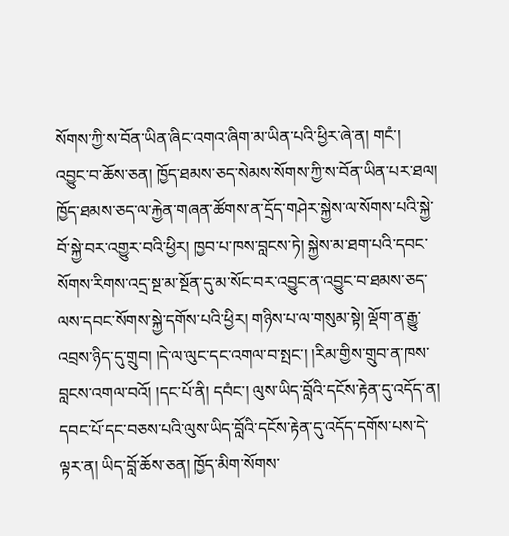སོགས་ཀྱི་ས་བོན་ཡིན་ཞིང་འགའ་ཞིག་མ་ཡིན་པའི་ཕྱིར་ཞེ་ན། གངཾ་། འབྱུང་བ་ཆོས་ཅན། ཁྱོད་ཐམས་ཅད་སེམས་སོགས་ཀྱི་ས་བོན་ཡིན་པར་ཐལ། ཁྱོད་ཐམས་ཅད་ལ་རྐྱེན་གཞན་ཚོགས་ན་དྲོད་གཤེར་སྐྱེས་ལ་སོགས་པའི་སྐྱེ་བོ་སྐྱེ་བར་འགྱུར་བའི་ཕྱིར། ཁྱབ་པ་ཁས་བླངས་ཏེ། སྐྱེས་མ་ཐག་པའི་དབང་སོགས་རིགས་འདྲ་སྔ་མ་སྔོན་དུ་མ་སོང་བར་འབྱུང་ན་འབྱུང་བ་ཐམས་ཅད་ལས་དབང་སོགས་སྐྱེ་དགོས་པའི་ཕྱིར། གཉིས་པ་ལ་གསུམ་སྟེ། ལྡོག་ན་རྒྱུ་འབྲས་ཉིད་དུ་གྲུབ། །དེ་ལ་ལུང་དང་འགལ་བ་སྤང་། །རིམ་གྱིས་གྲུབ་ན་ཁས་བླངས་འགལ་བའོ། །དང་པོ་ནི། དབཾང་། ལུས་ཡིད་བློའི་དངོས་རྟེན་དུ་འདོད་ན། དབང་པོ་དང་བཅས་པའི་ལུས་ཡིད་བློའི་དངོས་རྟེན་དུ་འདོད་དགོས་པས་དེ་ལྟར་ན། ཡིད་བློ་ཆོས་ཅན། ཁྱོད་མིག་སོགས་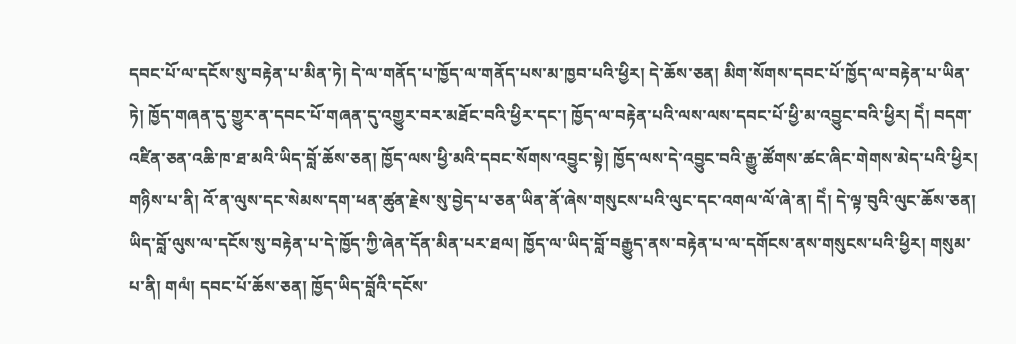དབང་པོ་ལ་དངོས་སུ་བརྟེན་པ་མིན་ཏེ། དེ་ལ་གནོད་པ་ཁྱོད་ལ་གནོད་པས་མ་ཁྱབ་པའི་ཕྱིར། དེ་ཆོས་ཅན། མིག་སོགས་དབང་པོ་ཁྱོད་ལ་བརྟེན་པ་ཡིན་ཏེ། ཁྱོད་གཞན་དུ་གྱུར་ན་དབང་པོ་གཞན་དུ་འགྱུར་བར་མཐོང་བའི་ཕྱིར་དང་། ཁྱོད་ལ་བརྟེན་པའི་ལས་ལས་དབང་པོ་ཕྱི་མ་འབྱུང་བའི་ཕྱིར། དེཾ། བདག་འཛིན་ཅན་འཆི་ཁ་ཐ་མའི་ཡིད་བློ་ཆོས་ཅན། ཁྱོད་ལས་ཕྱི་མའི་དབང་སོགས་འབྱུང་སྟེ། ཁྱོད་ལས་དེ་འབྱུང་བའི་རྒྱུ་ཚོགས་ཚང་ཞིང་གེགས་མེད་པའི་ཕྱིར། གཉིས་པ་ནི། འོ་ན་ལུས་དང་སེམས་དག་ཕན་ཚུན་རྗེས་སུ་བྱེད་པ་ཅན་ཡིན་ནོ་ཞེས་གསུངས་པའི་ལུང་དང་འགལ་ལོ་ཞེ་ན། དེཾ། དེ་ལྟ་བུའི་ལུང་ཆོས་ཅན། ཡིད་བློ་ལུས་ལ་དངོས་སུ་བརྟེན་པ་དེ་ཁྱོད་ཀྱི་ཞེན་དོན་མིན་པར་ཐལ། ཁྱོད་ལ་ཡིད་བློ་བརྒྱུད་ནས་བརྟེན་པ་ལ་དགོངས་ནས་གསུངས་པའི་ཕྱིར། གསུམ་པ་ནི། གལཾ། དབང་པོ་ཆོས་ཅན། ཁྱོད་ཡིད་བློའི་དངོས་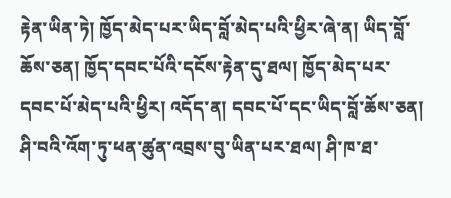རྟེན་ཡིན་ཏེ། ཁྱོད་མེད་པར་ཡིད་བློ་མེད་པའི་ཕྱིར་ཞེ་ན། ཡིད་བློ་ཆོས་ཅན། ཁྱོད་དབང་པོའི་དངོས་རྟེན་དུ་ཐལ། ཁྱོད་མེད་པར་དབང་པོ་མེད་པའི་ཕྱིར། འདོད་ན། དབང་པོ་དང་ཡིད་བློ་ཆོས་ཅན། ཤི་བའི་འོག་ཏུ་ཕན་ཚུན་འབྲས་བུ་ཡིན་པར་ཐལ། ཤི་ཁ་ཐ་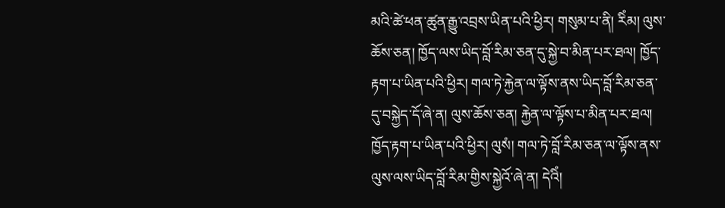མའི་ཚེ་ཕན་ཚུན་རྒྱུ་འབྲས་ཡིན་པའི་ཕྱིར། གསུམ་པ་ནི། རིཾམ། ལུས་ཆོས་ཅན། ཁྱོད་ལས་ཡིད་བློ་རིམ་ཅན་དུ་སྐྱེ་བ་མིན་པར་ཐལ། ཁྱོད་རྟག་པ་ཡིན་པའི་ཕྱིར། གལ་ཏེ་རྐྱེན་ལ་ལྟོས་ནས་ཡིད་བློ་རིམ་ཅན་དུ་བསྐྱེད་དོ་ཞེ་ན། ལུས་ཆོས་ཅན། རྐྱེན་ལ་ལྟོས་པ་མིན་པར་ཐལ། ཁྱོད་རྟག་པ་ཡིན་པའི་ཕྱིར། ལུསཾ། གལ་ཏེ་བློ་རིམ་ཅན་ལ་ལྟོས་ནས་ལུས་ལས་ཡིད་བློ་རིམ་གྱིས་སྐྱེའོ་ཞེ་ན། དེའིཾ།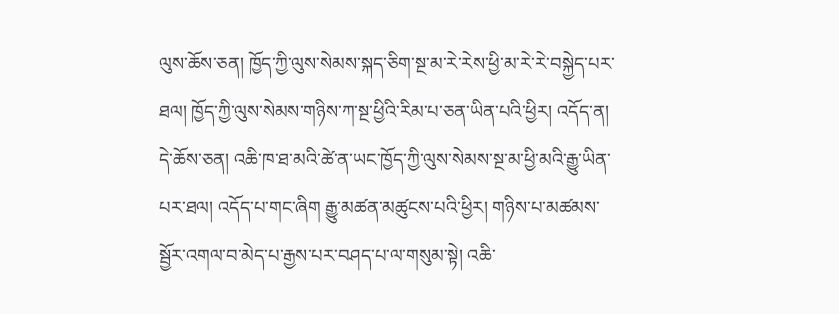ལུས་ཆོས་ཅན། ཁྱོད་ཀྱི་ལུས་སེམས་སྐད་ཅིག་སྔ་མ་རེ་རེས་ཕྱི་མ་རེ་རེ་བསྐྱེད་པར་ཐལ། ཁྱོད་ཀྱི་ལུས་སེམས་གཉིས་ཀ་སྔ་ཕྱིའི་རིམ་པ་ཅན་ཡིན་པའི་ཕྱིར། འདོད་ན། དེ་ཆོས་ཅན། འཆི་ཁ་ཐ་མའི་ཚེ་ན་ཡང་ཁྱོད་ཀྱི་ལུས་སེམས་སྔ་མ་ཕྱི་མའི་རྒྱུ་ཡིན་པར་ཐལ། འདོད་པ་གང་ཞིག རྒྱུ་མཚན་མཚུངས་པའི་ཕྱིར། གཉིས་པ་མཚམས་སྦྱོར་འགལ་བ་མེད་པ་རྒྱས་པར་བཤད་པ་ལ་གསུམ་སྟེ། འཆི་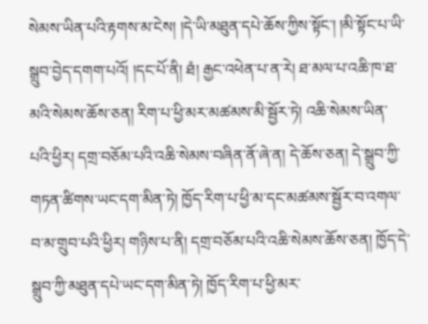སེམས་ཡིན་པའི་རྟགས་མ་ངེས། །དེ་ཡི་མཐུན་དཔེ་ཆོས་ཀྱིས་སྟོང་། །མི་སྟོང་པ་ཡི་སྒྲུབ་བྱེད་དགག་པའོ། །དང་པོ་ནི། ཐཾ། རྒྱང་འཕེན་པ་ན་རེ། ཐ་མལ་པ་འཆི་ཁ་ཐ་མའི་སེམས་ཆོས་ཅན། རིག་པ་ཕྱི་མར་མཚམས་མི་སྦྱོར་ཏེ། འཆི་སེམས་ཡིན་པའི་ཕྱིར། དགྲ་བཅོམ་པའི་འཆི་སེམས་བཞིན་ནོ་ཞེ་ན། དེ་ཆོས་ཅན། དེ་སྒྲུབ་ཀྱི་གཏན་ཚིགས་ཡང་དག་མིན་ཏེ། ཁྱོད་རིག་པ་ཕྱི་མ་དང་མཚམས་སྦྱོར་བ་འགལ་བ་མ་གྲུབ་པའི་ཕྱིར། གཉིས་པ་ནི། དགྲ་བཅོམ་པའི་འཆི་སེམས་ཆོས་ཅན། ཁྱོད་དེ་སྒྲུབ་ཀྱི་མཐུན་དཔེ་ཡང་དག་མིན་ཏེ། ཁྱོད་རིག་པ་ཕྱི་མར་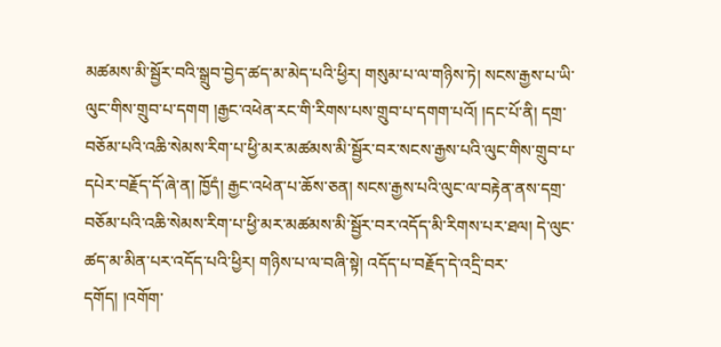མཚམས་མི་སྦྱོར་བའི་སྒྲུབ་བྱེད་ཚད་མ་མེད་པའི་ཕྱིར། གསུམ་པ་ལ་གཉིས་ཏེ། སངས་རྒྱས་པ་ཡི་ལུང་གིས་གྲུབ་པ་དགག །རྒྱང་འཕེན་རང་གི་རིགས་པས་གྲུབ་པ་དགག་པའོ། །དང་པོ་ནི། དགྲ་བཅོམ་པའི་འཆི་སེམས་རིག་པ་ཕྱི་མར་མཚམས་མི་སྦྱོར་བར་སངས་རྒྱས་པའི་ལུང་གིས་གྲུབ་པ་དཔེར་བརྗོད་དོ་ཞེ་ན། ཁྱོདཾ། རྒྱང་འཕེན་པ་ཆོས་ཅན། སངས་རྒྱས་པའི་ལུང་ལ་བརྟེན་ནས་དགྲ་བཅོམ་པའི་འཆི་སེམས་རིག་པ་ཕྱི་མར་མཚམས་མི་སྦྱོར་བར་འདོད་མི་རིགས་པར་ཐལ། དེ་ལུང་ཚད་མ་མིན་པར་འདོད་པའི་ཕྱིར། གཉིས་པ་ལ་བཞི་སྟེ། འདོད་པ་བརྗོད་དེ་འདྲི་བར་དགོད། །འགོག་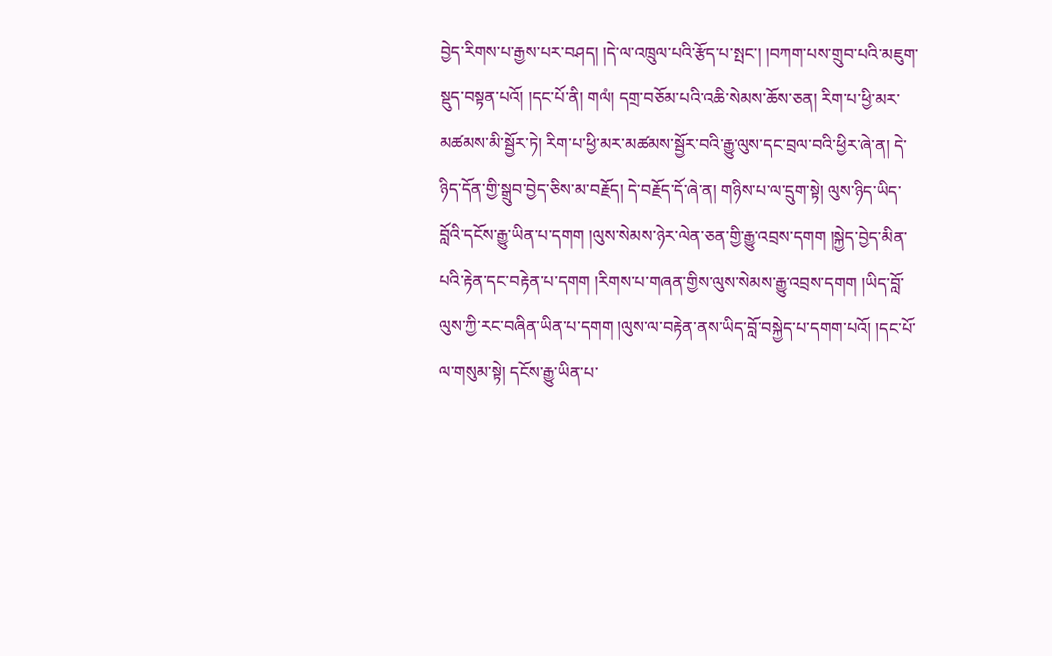བྱེད་རིགས་པ་རྒྱས་པར་བཤད། །དེ་ལ་འཁྲུལ་པའི་རྩོད་པ་སྤང་། །བཀག་པས་གྲུབ་པའི་མཇུག་སྡུད་བསྟན་པའོ། །དང་པོ་ནི། གལཾ། དགྲ་བཅོམ་པའི་འཆི་སེམས་ཆོས་ཅན། རིག་པ་ཕྱི་མར་མཚམས་མི་སྦྱོར་ཏེ། རིག་པ་ཕྱི་མར་མཚམས་སྦྱོར་བའི་རྒྱུ་ལུས་དང་བྲལ་བའི་ཕྱིར་ཞེ་ན། དེ་ཉིད་དོན་གྱི་སྒྲུབ་བྱེད་ཅིས་མ་བརྗོད། དེ་བརྗོད་དོ་ཞེ་ན། གཉིས་པ་ལ་དྲུག་སྟེ། ལུས་ཉིད་ཡིད་བློའི་དངོས་རྒྱུ་ཡིན་པ་དགག །ལུས་སེམས་ཉེར་ལེན་ཅན་གྱི་རྒྱུ་འབྲས་དགག །སྐྱེད་བྱེད་མིན་པའི་རྟེན་དང་བརྟེན་པ་དགག །རིགས་པ་གཞན་གྱིས་ལུས་སེམས་རྒྱུ་འབྲས་དགག །ཡིད་བློ་ལུས་ཀྱི་རང་བཞིན་ཡིན་པ་དགག །ལུས་ལ་བརྟེན་ནས་ཡིད་བློ་བསྐྱེད་པ་དགག་པའོ། །དང་པོ་ལ་གསུམ་སྟེ། དངོས་རྒྱུ་ཡིན་པ་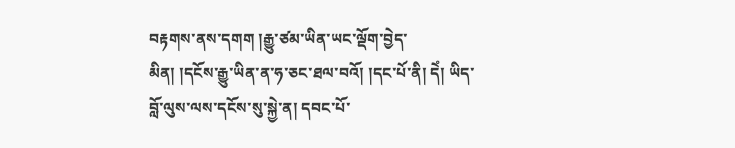བརྟགས་ནས་དགག །རྒྱུ་ཙམ་ཡིན་ཡང་ལྡོག་བྱེད་མིན། །དངོས་རྒྱུ་ཡིན་ན་ཧ་ཅང་ཐལ་བའོ། །དང་པོ་ནི། དེཾ། ཡིད་བློ་ལུས་ལས་དངོས་སུ་སྐྱེ་ན། དབང་པོ་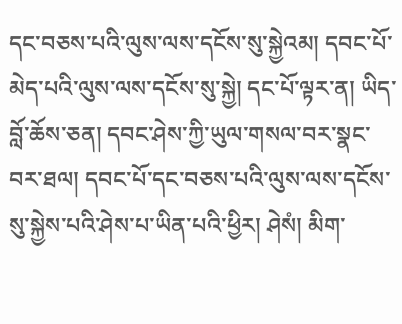དང་བཅས་པའི་ལུས་ལས་དངོས་སུ་སྐྱེའམ། དབང་པོ་མེད་པའི་ལུས་ལས་དངོས་སུ་སྐྱེ། དང་པོ་ལྟར་ན། ཡིད་བློ་ཆོས་ཅན། དབང་ཤེས་ཀྱི་ཡུལ་གསལ་བར་སྣང་བར་ཐལ། དབང་པོ་དང་བཅས་པའི་ལུས་ལས་དངོས་སུ་སྐྱེས་པའི་ཤེས་པ་ཡིན་པའི་ཕྱིར། ཤེསཾ། མིག་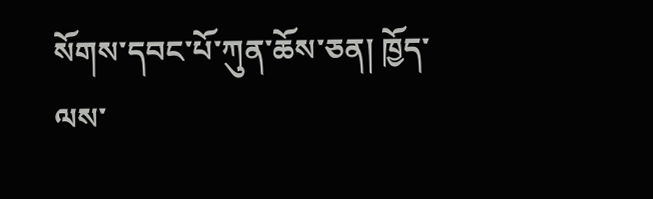སོགས་དབང་པོ་ཀུན་ཆོས་ཅན། ཁྱོད་ལས་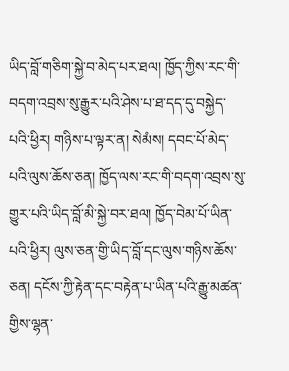ཡིད་བློ་གཅིག་སྐྱེ་བ་མེད་པར་ཐལ། ཁྱོད་ཀྱིས་རང་གི་བདག་འབྲས་སུ་རྒྱུར་པའི་ཤེས་པ་ཐ་དད་དུ་བསྐྱེད་པའི་ཕྱིར། གཉིས་པ་ལྟར་ན། སེམཾས། དབང་པོ་མེད་པའི་ལུས་ཆོས་ཅན། ཁྱོད་ལས་རང་གི་བདག་འབྲས་སུ་གྱུར་པའི་ཡིད་བློ་མི་སྐྱེ་བར་ཐལ། ཁྱོད་བེམ་པོ་ཡིན་པའི་ཕྱིར། ལུས་ཅན་གྱི་ཡིད་བློ་དང་ལུས་གཉིས་ཆོས་ཅན། དངོས་ཀྱི་རྟེན་དང་བརྟེན་པ་ཡིན་པའི་རྒྱུ་མཚན་གྱིས་ལྷན་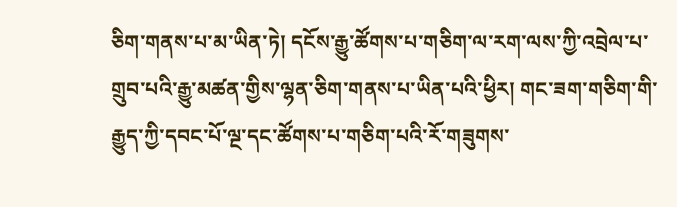ཅིག་གནས་པ་མ་ཡིན་ཏེ། དངོས་རྒྱུ་ཚོགས་པ་གཅིག་ལ་རག་ལས་ཀྱི་འབྲེལ་པ་གྲུབ་པའི་རྒྱུ་མཚན་གྱིས་ལྷན་ཅིག་གནས་པ་ཡིན་པའི་ཕྱིར། གང་ཟག་གཅིག་གི་རྒྱུད་ཀྱི་དབང་པོ་ལྔ་དང་ཚོགས་པ་གཅིག་པའི་རོ་གཟུགས་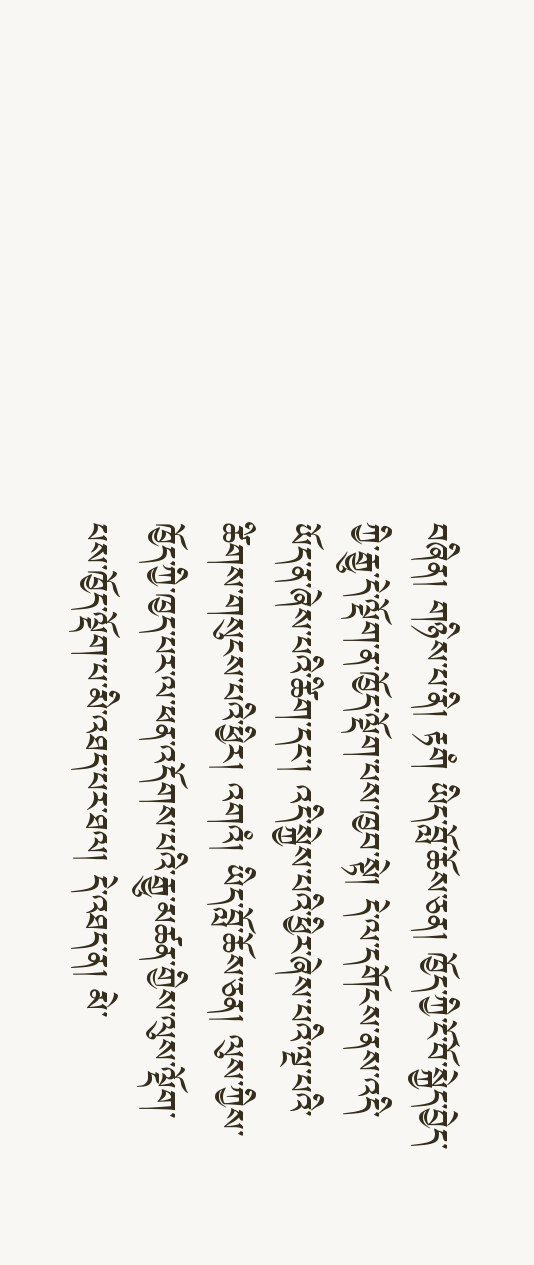བཞིན། གཉིས་པ་ནི། རྟགཾ ཡིད་བློ་ཆོས་ཅན། ཁྱོད་ཀྱི་ངོ་བོ་སྐྱེད་བྱེད་ཀྱི་རྒྱུ་དེ་ལྡོག་ན་ཁྱོད་ལྡོག་པས་ཁྱབ་སྟེ། དེ་ལ་དགོངས་ནས་འདི་ཡོད་ན་ཞེས་པའི་ཚིག་དང་། འདི་སྐྱེས་པའི་ཕྱིར་ཞེས་པའི་ལྔ་པའི་ཚིགས་གསུངས་པའི་ཕྱིར། འགའཾ། ཡིད་བློ་ཆོས་ཅན། ལུས་ཀྱིས་ཁྱོད་ཀྱི་ཁྱད་པར་ལ་ཕན་འདོགས་པའི་རྒྱུ་མཚན་གྱིས་ལུས་ལྡོག་པས་ཁྱོད་ལྡོག་པ་མི་འཐད་པར་ཐལ། དེ་འཐད་ན། མེ་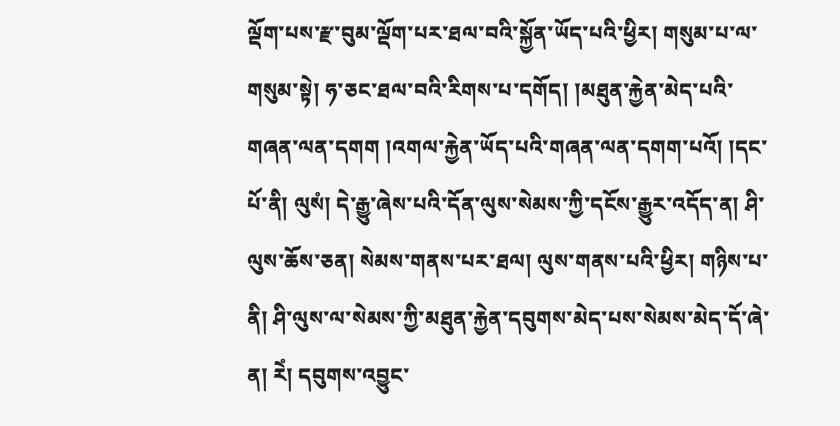ལྡོག་པས་རྫ་བུམ་ལྡོག་པར་ཐལ་བའི་སྐྱོན་ཡོད་པའི་ཕྱིར། གསུམ་པ་ལ་གསུམ་སྟེ། ཧ་ཅང་ཐལ་བའི་རིགས་པ་དགོད། །མཐུན་རྐྱེན་མེད་པའི་གཞན་ལན་དགག །འགལ་རྐྱེན་ཡོད་པའི་གཞན་ལན་དགག་པའོ། །དང་པོ་ནི། ལུསཾ། དེ་རྒྱུ་ཞེས་པའི་དོན་ལུས་སེམས་ཀྱི་དངོས་རྒྱུར་འདོད་ན། ཤི་ལུས་ཆོས་ཅན། སེམས་གནས་པར་ཐལ། ལུས་གནས་པའི་ཕྱིར། གཉིས་པ་ནི། ཤི་ལུས་ལ་སེམས་ཀྱི་མཐུན་རྐྱེན་དབུགས་མེད་པས་སེམས་མེད་དོ་ཞེ་ན། རེཾ། དབུགས་འབྱུང་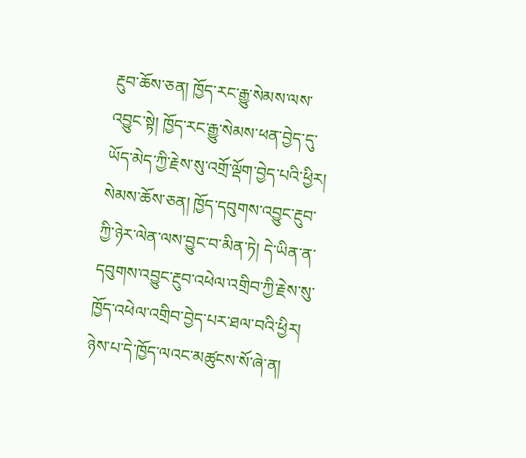རྔུབ་ཆོས་ཅན། ཁྱོད་རང་རྒྱུ་སེམས་ལས་འབྱུང་སྟེ། ཁྱོད་རང་རྒྱུ་སེམས་ཕན་བྱེད་དུ་ཡོད་མེད་ཀྱི་རྗེས་སུ་འགྲོ་ལྡོག་བྱེད་པའི་ཕྱིར། སེམས་ཆོས་ཅན། ཁྱོད་དབུགས་འབྱུང་རྔུབ་ཀྱི་ཉེར་ལེན་ལས་བྱུང་བ་མིན་ཏེ། དེ་ཡིན་ན་དབུགས་འབྱུང་རྔུབ་འཕེལ་འགྲིབ་ཀྱི་རྗེས་སུ་ཁྱོད་འཕེལ་འགྲིབ་བྱེད་པར་ཐལ་བའི་ཕྱིར། ཉེས་པ་དེ་ཁྱོད་ལའང་མཚུངས་སོ་ཞེ་ན།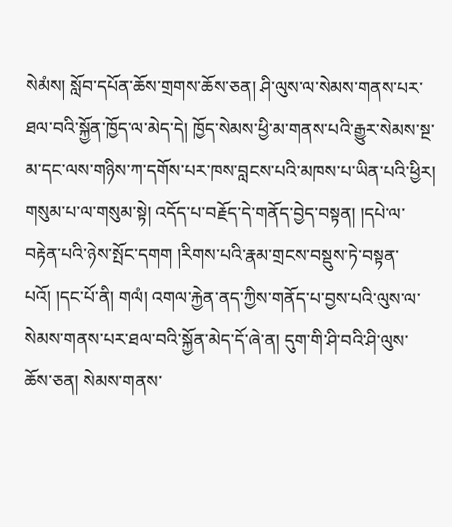སེམཾས། སློབ་དཔོན་ཆོས་གྲགས་ཆོས་ཅན། ཤི་ལུས་ལ་སེམས་གནས་པར་ཐལ་བའི་སྐྱོན་ཁྱོད་ལ་མེད་དེ། ཁྱོད་སེམས་ཕྱི་མ་གནས་པའི་རྒྱུར་སེམས་སྔ་མ་དང་ལས་གཉིས་ཀ་དགོས་པར་ཁས་བླངས་པའི་མཁས་པ་ཡིན་པའི་ཕྱིར། གསུམ་པ་ལ་གསུམ་སྟེ། འདོད་པ་བརྗོད་དེ་གནོད་བྱེད་བསྟན། །དཔེ་ལ་བརྟེན་པའི་ཉེས་སྤོང་དགག །རིགས་པའི་རྣམ་གྲངས་བསྡུས་ཏེ་བསྟན་པའོ། །དང་པོ་ནི། གལཾ། འགལ་རྐྱེན་ནད་ཀྱིས་གནོད་པ་བྱས་པའི་ལུས་ལ་སེམས་གནས་པར་ཐལ་བའི་སྐྱོན་མེད་དོ་ཞེ་ན། དུག་གི་ཤི་བའི་ཤི་ལུས་ཆོས་ཅན། སེམས་གནས་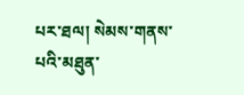པར་ཐལ། སེམས་གནས་པའི་མཐུན་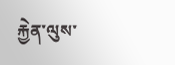རྐྱེན་ལུས་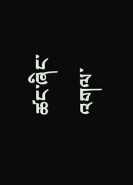ཚང་ཞིང་འགལ་